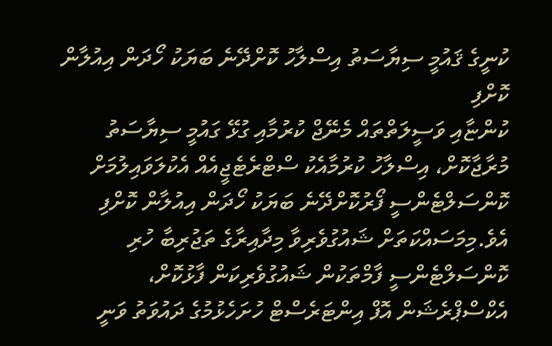ކުނީގެ ޤައުމީ ސިޔާސަތު އިސްލާހު ކޮށްދޭނެ ބަޔަކު ހޯދަން އިއުލާން ކޮށްފި
ކުންޏާއި ވަސީލަތްތައް މެނޭޖް ކުރުމާއި ގުޅޭ ގައުމީ ސިޔާސަތު މުރާޖާކޮށް، އިސްލާހު ކުރުމާއެކު ސްޓްރެޓެޖީއެއް އެކުލަވައިލުމަށް ކޮންސަލްޓެންސީ ފޯރުކޮށްދޭނެ ބަޔަކު ހޯދަން އިއުލާން ކޮށްފި އެވެ.މިމަސައްކަތަށް ޝައުގުވެރިވާ މިދާއިރާގެ ތަޖުރިބާ ހުރި ކޮންސަލްޓެންސީ ފާމްތަކުން ޝައުގުވެރިކަން ފާޅުކޮށް، އެކްސްޕްރެޝަން އޮފް އިންޓަރެސްޓް ހުށަހެޅުމުގެ ދައުވަތު ވަނީ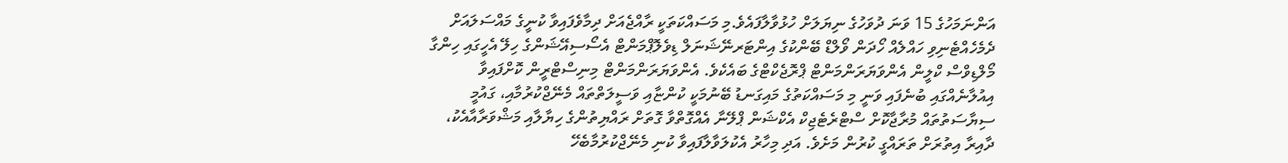އަންނަމަހުގެ 15 ވަނަ ދުވަހުގެ ނިޔަލަށް ހުޅުވާލާފައެވެ.މި މަސައްކަތަކީ ރާއްޖެއަށް ދިމާވެފައިވާ ކުނީގެ މައްސަލައަށް ދެމެހެއްޓެނިވި ހައްލެއް ހޯދަން ވޯލްޑް ބޭންކުގެ އިންޓަރނޭޝަނަލް ޑިވެލޮޕްމަންޓް އެސޯސިއޭޝަންގެ ހިލޭ އެހީގައި ހިންގާ މޯލްޑިވްސް ކްލީން އެންވަޔަރަންމަންޓް ޕްރޮޖެކްޓްގެ ބައެކެވެ. އެންވަޔަރަންމަންޓް މިނިސްޓްރީން ކޮށްފައިވާ އިއުލާނެއްގައި ބުނެފައި ވަނީ މި މަސައްކަތުގެ މައިގަނޑު ބޭނުމަކީ ކުންޏާއި ވަސީލަތްތައް މެނޭޖްކުރުމާއި، ގައުމީ ސިޔާސަތުތައް މުރާޖާކޮށް ސްޓްރެޓެޖިކް އެކްޝަން ޕްލޭނާ އެއްގޮތްވާ ގޮތަށް ރައްޔިތުންގެ ހިޔާލާއި މަޝްވަރާއާއެކު، ދާއިރާ އިތުރަށް ތަރައްގީ ކުރުން މަށެވެ. އަދި މިހާރު އެކުލަވާލާފައިވާ ކުނި މެނޭޖްކުރުމާބެހޭ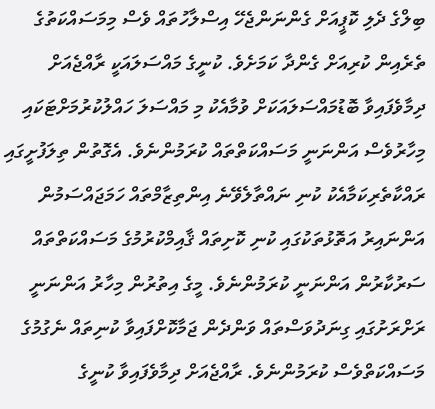ބިލްގެ ދެލި ކޮޕީއަށް ގެންނަންޖެހޭ އިސްލާހުތައް ވެސް މިމަސައްކަތުގެ ތެރެއިން ކުރިއަށް ގެންދާ ކަމަށެވެ. ކުނީގެ މައްސަލައަކީ ރާއްޖެއަށް ދިމާވެފައިވާ ބޮޑުމައްސަލައަކަށް ވުމާއެކު މި މައްސަލަ ހައްލުކުރުމަށްޓަކައި މިހާރުވެސް އަންނަނީ މަސައްކަތްތައް ކުރަމުންނެވެ. އެގޮތުން ތިލަފުށީގައި ރައްކާތެރިކަމާއެކު ކުނި ނައްތާލެވޭނެ އިންތިޒާމްތައް ހަމަޖައްސަމުން އަންނައިރު އަތޮޅުތަކުގައި ކުނި ކޮށިތައް ޤާއިމްކުރުމުގެ މަސައްކަތްތައް ސަރުކާރުން އަންނަނީ ކުރަމުންނެވެ. މީގެ އިތުރުން މިހާރު އަންނަނީ ރަށްރަށުގައި ގިނަދުވަސްތައް ވަންދެން ޖަމާކޮށްފައިވާ ކުނިތައް ނެގުމުގެ މަސައްކަތްވެސް ކުރަމުންނެވެ. ރާއްޖެއަށް ދިމާވެފައިވާ ކުނީގެ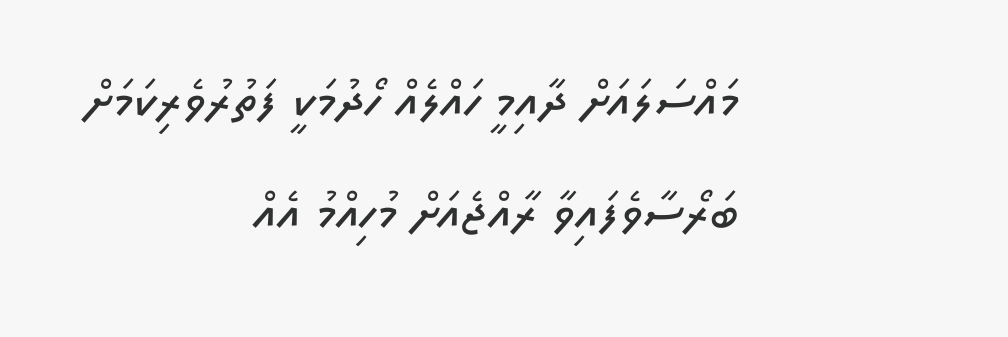މައްސަލައަށް ދާއިމީ ހައްލެއް ހޯދުމަކީ ފަތުރުވެރިކަމަށް ބަރޯސާވެފައިވާ ރާއްޖެއަށް މުހިއްމު އެއް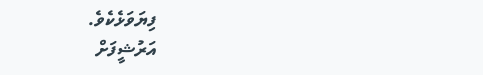ފިޔަވަޅެކެވެ.
އަރުޝީފަށް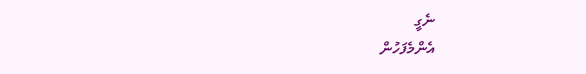ނެގީ
އެންމެފަހުން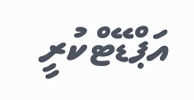އަޕްޑޭޓްކުރީ